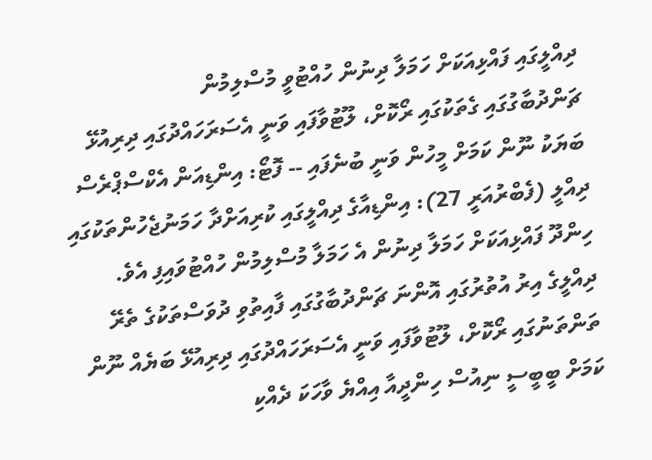ދިއްލީގައި ފައްޅިއަކަށް ހަމަލާ ދިނުން ހުއްޓުވީ މުސްލިމުން
ޗަންދުބާގުގައި ގެތަކުގައި ރޯކޮށް، ލޫޓުވާފައި ވަނީ އެސަރަހައްދުގައި ދިރިއުޅޭ ބަޔަކު ނޫން ކަމަށް މީހުން ވަނީ ބުނެފައި -- ފޮޓޯ: އިންޑިއަން އެކްސްޕްރެސް
ދިއްލީ (ފެބްރުއަރީ 27): އިންޑިއާގެ ދިއްލީގައި ކުރިއަށްދާ ހަމަނުޖެހުންތަކުގައި ހިންދޫ ފައްޅިއަކަށް ހަމަލާ ދިނުން އެ ހަމަލާ މުސްލިމުން ހުއްޓުވައިފި އެވެ.
ދިއްލީގެ އިރު އުތުރުގައި އޮންނަ ޗަންދުބާގުގައި ފާއިތުވި ދުވަސްތަކުގެ ތެރޭ ތަންތަނުގައި ރޯކޮށް، ލޫޓުވާފައި ވަނީ އެސަރަހައްދުގައި ދިރިއުޅޭ ބަޔެއް ނޫން ކަމަށް ބީބީސީ ނިއުސް ހިންދީއާ އިއްޔެ ވާހަކަ ދެއްކި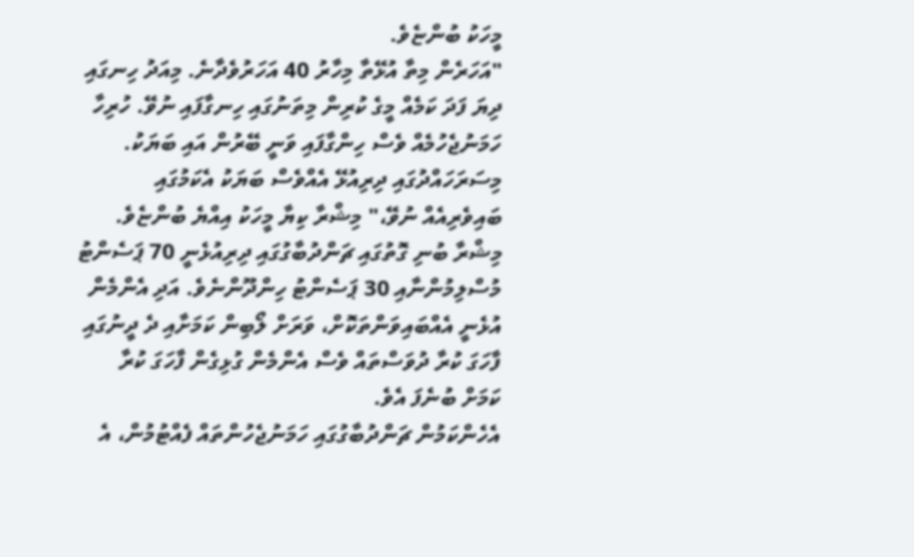މީހަކު ބުންޏެވެ.
"އަހަރެން މިތާ އުޅޭތާ މިހާރު 40 އަހަރުވެދާނެ. މިއަދު ހިނގައި ދިޔަ ފަދަ ކަމެއް މީގެ ކުރިން މިތަނުގައި ހިނގާފައި ނުވޭ. ހުރިހާ ހަމަނުޖެހުމެއް ވެސް ހިންގާފައި ވަނީ ބޭރުން އައި ބަޔަކު. މިސަރަހައްދުގައި ދިރިއުޅޭ އެއްވެސް ބަޔަކު އެކަމުގައި ބައިވެރިއެއް ނުވޭ،" މިޝްރާ ކިޔާ މީހަކު އިއްޔެ ބުންޏެވެ.
މިޝްރާ ބުނި ގޮތުގައި ޗަންދުބާގުގައި ދިރިއުޅެނީ 70 ޕަސެންޓު މުސްލިމުންނާއި 30 ޕަސެންޓު ހިންދޫންނެވެ. އަދި އެންމެން އުޅެނީ އެއްބައިވަންތަކޮށް، ވަރަށް ލޯބިން ކަމަށާއި ދެ ދީނުގައި ފާހަގަ ކުރާ ދުވަސްތައް ވެސް އެންމެން ގުޅިގެން ފާހަގަ ކުރާ ކަމަށް ބުނެފަ އެވެ.
އެހެންކަމުން ޗަންދުބާގުގައި ހަމަނުޖެހުންތައް ފެއްޓުމުން، އެ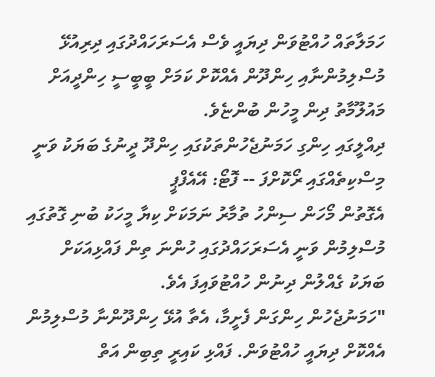ހަމަލާތައް ހުއްޓުވަން ދިޔައީ ވެސް އެސަރަހައްދުގައި ދިރިއުޅޭ މުސްލިމުންނާއި ހިންދޫން އެއްކޮށް ކަމަށް ބީބީސީ ހިންދީއަށް މައުލޫމާތު ދިން މީހުން ބުންޏެވެ.
ދިއްލީގައި ހިންގި ހަމަނުޖެހުންތަކުގައި ހިންދޫ ދީނުގެ ބަޔަކު ވަނީ މިސްކިތެއްގައި ރޯކޮށްފަ -- ފޮޓޯ: އޭއެފްޕީ
އެގޮތުން މޯހަން ސިންހު ތުމާރު ނަމަކަށް ކިޔާ މީހަކު ބުނި ގޮތުގައި މުސްލިމުން ވަނީ އެސަރަހައްދުގައި ހުންނަ ތިން ފައްޅިއަކަށް ބަޔަކު ގެއްލުން ދިނުން ހުއްޓުވައިފަ އެވެ.
"ހަމަނުޖެހުން ހިންގަން ފެށީމާ، އެތާ އުޅޭ ހިންދޫންނާ މުސްލިމުން އެއްކޮށް ދިޔައީ ހުއްޓުވަން. ފައްޅި ކައިރީ ތިބިން އަތް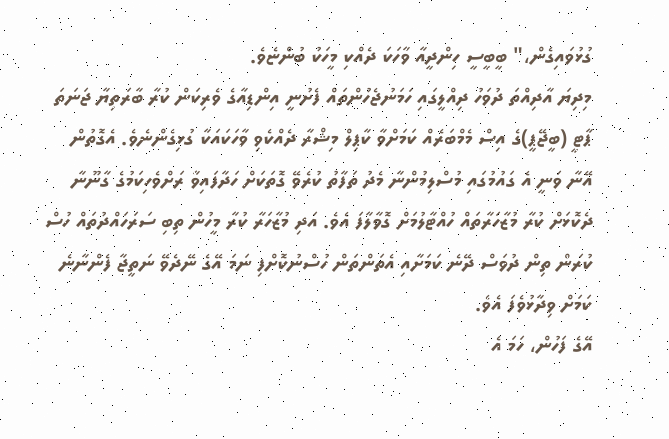ގުޅުވައިގެން،" ބީބީސީ ހިންދީއާ ވާހަކަ ދެއްކި މީހަކު ބުންޏެވެ.
މިދިޔަ އާދިއްތަ ދުވަހު ދިއްލީގައި ހަމަނުޖެހުންތައް ފެށުނީ އިންޑިއާގެ ވެރިކަން ކުރާ ބާރަތިޔާ ޖަނަތަ ޕާޓީ (ބީޖޭޕީ)ގެ އިސް މެމްބަރެއް ކަމަށްވާ ކާޕިލް މިޝްރާ ދެއްކެވި ވާހަކައަކާ ގުޅިގެންނެވެ. އެގޮތުން އޭނާ ވަނީ އެ ގައުމުގައި މުސްލިމުންނާ މެދު ތަފާތު ކުރެވޭ ގޮތަކަށް ހަދާފައިވާ ރަށްވެހިކަމުގެ ގާނޫނާ ދެކޮޅަށް ކުރާ މުޒާހަރާތައް ހުއްޓާލުމަށް ގޮވާލާފަ އެވެ. އަދި މުޒާހަރާ ކުރާ މީހުން ތިބި ސަރަހައްދުތައް ހުސް ކުރަން ތިން ދުވަސް ދޭނެ ކަމަށާއި އެތަންތަން ހުސްނުކޮށްފި ނަމަ އޭގެ ނޭދެވޭ ނަތީޖާ ފެންނާނެ ކަމަށް ވިދާޅުވެފަ އެވެ.
އޭގެ ފަހުން، ހަމަ އެ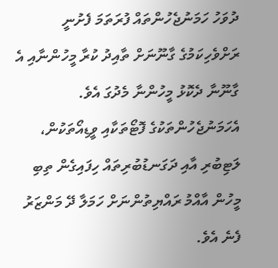ދުވަހު ހަމަނުޖެހުންތައް ފުރަތަމަ ފެށުނީ ރަށްވެހިކަމުގެ ގާނޫނަށް ތާއިދު ކުރާ މީހުންނާއި އެ ގާނޫނާ ދެކޮޅު މީހުންނާ މެދުގަ އެވެ. އެހަމަނުޖެހުންތަކުގެ ފޮޓޯތަކާއި ވީޑިއޯތަކުން، ލަޓިބުރި އާއި ދަގަނޑުބުރިތައް ހިފައިގެން ތިބި މީހުން އާއްމު ރައްޔިތުންނަށް ހަމަލާ ދޭ މަންޒަރު ފެނެ އެވެ.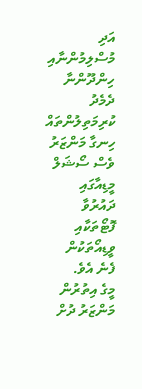އަދި މުސްލިމުންނާއި ހިންދޫންނާ ދެމެދު ކުރިމަތިލުންތައް ހިނގާ މަންޒަރު ވެސް ސޯޝަލް މީޑިއާގައި ދައުރުވާ ފޮޓޯތަކާއި ވީޑިއޯތަކުން ފެނެ އެވެ.
މީގެ އިތުރުން މަންޒަރު ދުށް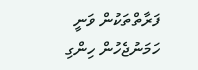ފަރާތްތަކުން ވަނީ ހަމަނުޖެހުން ހިންގި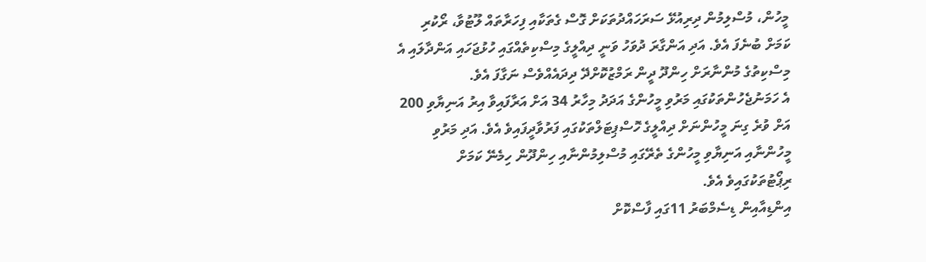މީހުން، މުސްލިމުން ދިރިއުޅޭ ސަރަހައްދުތަކަށް ގޮސް ގެތަކާއި ފިހަރާތައް ލޫޓުވާ، ރޯކުރި ކަމަށް ބުނެފަ އެވެ. އަދި އަންގާރަ ދުވަހު ވަނީ ދިއްލީގެ މިސްކިތެއްގައި ހުޅުޖަހައި އަންދާލައި އެ މިސްކިތުގެ މުންނާރަށް ހިންދޫ ދީން ރަމްޒުކޮށްދޭ ދިދައެއްވެސް ނަގާފަ އެވެ.
އެ ހަމަނުޖެހުންތަކުގައި މަރުވި މީހުންގެ އަދަދު މިހާރު 34 އަށް އަރާފައިވާ އިރު އަނިޔާވި 200 އަށް ވުރެ ގިނަ މީހުންނަށް ދިއްލީގެ ހޮސްޕިޓަލްތަކުގައި ފަރުވާދީފައިވެ އެވެ. އަދި މަރުވި މީހުންނާއި އަނިޔާވި މީހުންގެ ތެރޭގައި މުސްލިމުންނާއި ހިންދޫން ހިމެނޭ ކަމަށް ރިޕޯޓުތަކުގައިވެ އެވެ.
އިންޑިއާއިން ޑިސެމްބަރު 11ގައި ފާސްކޮށް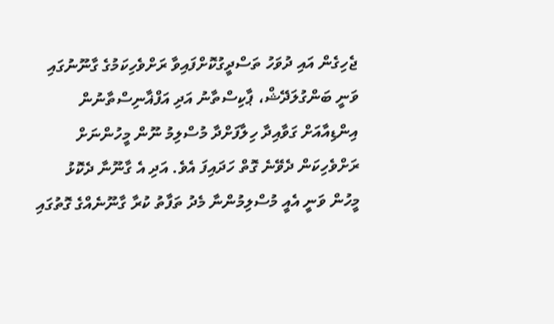ޖެހިގެން އައި ދުވަހު ތަސްދީގުކޮށްފައިވާ ރަށްވެހިކަމުގެ ގާނޫނުގައި ވަނީ ބަންގުލަދޭޝް، ޕާކިސްތާނު އަދި އަފްޣާނިސްތާނުން އިންޑިއާއަށް ގަވާއިދާ ހިލާފަށްދާ މުސްލިމު ނޫން މީހުންނަށް ރަށްވެހިކަން ދެވޭނެ ގޮތް ހަދައިފަ އެވެ. އަދި އެ ގާނޫނާ ދެކޮޅު މީހުން ވަނީ އެއީ މުސްލިމުންނާ މެދު ތަފާތު ކުރާ ގާނޫނެއްގެ ގޮތުގައި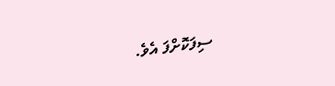ސިފަކޮށްފަ އެވެ.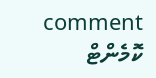comment ކޮމެންޓް